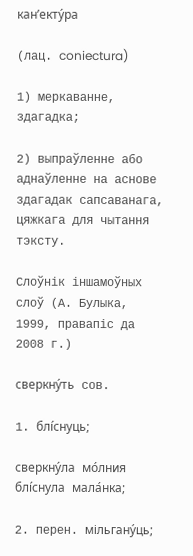кан’екту́ра

(лац. coniectura)

1) меркаванне, здагадка;

2) выпраўленне або аднаўленне на аснове здагадак сапсаванага, цяжкага для чытання тэксту.

Слоўнік іншамоўных слоў (А. Булыка, 1999, правапіс да 2008 г.)

сверкну́ть сов.

1. блі́снуць;

сверкну́ла мо́лния блі́снула мала́нка;

2. перен. мільгану́ць;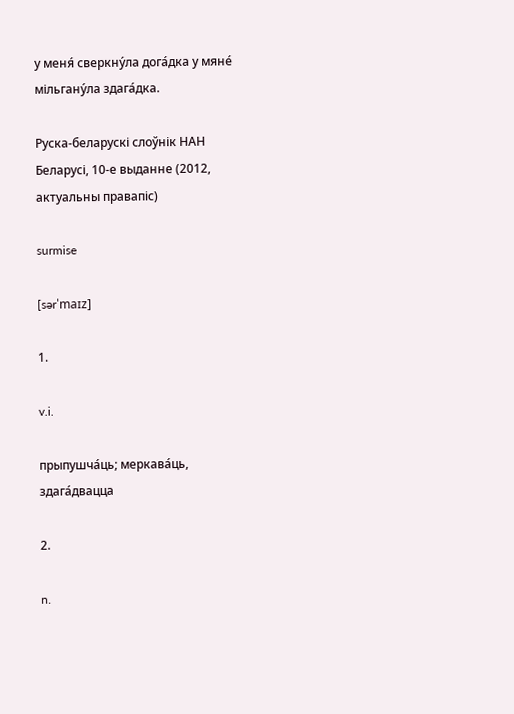у меня́ сверкну́ла дога́дка у мяне́ мільгану́ла здага́дка.

Руска-беларускі слоўнік НАН Беларусі, 10-е выданне (2012, актуальны правапіс)

surmise

[sərˈmaɪz]

1.

v.i.

прыпушча́ць; меркава́ць, здага́двацца

2.

n.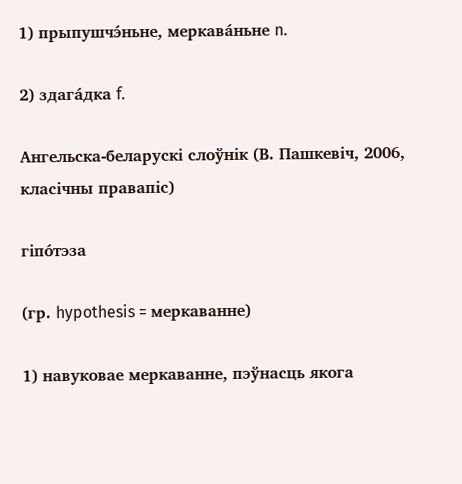1) прыпушчэ́ньне, меркава́ньне n.

2) здага́дка f.

Ангельска-беларускі слоўнік (В. Пашкевіч, 2006, класічны правапіс)

гіпо́тэза

(гр. hypothesis = меркаванне)

1) навуковае меркаванне, пэўнасць якога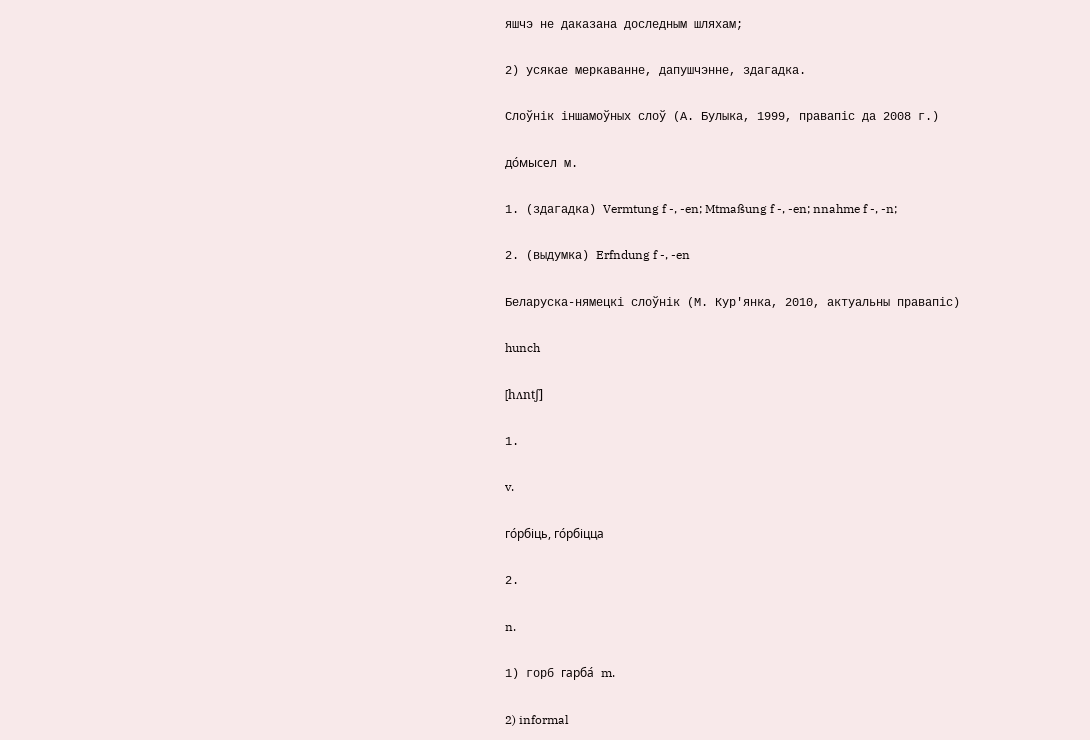яшчэ не даказана доследным шляхам;

2) усякае меркаванне, дапушчэнне, здагадка.

Слоўнік іншамоўных слоў (А. Булыка, 1999, правапіс да 2008 г.)

до́мысел м.

1. (здагадка) Vermtung f -, -en; Mtmaßung f -, -en; nnahme f -, -n;

2. (выдумка) Erfndung f -, -en

Беларуска-нямецкі слоўнік (М. Кур'янка, 2010, актуальны правапіс)

hunch

[hʌntʃ]

1.

v.

го́рбіць, го́рбіцца

2.

n.

1) горб гарба́ m.

2) informal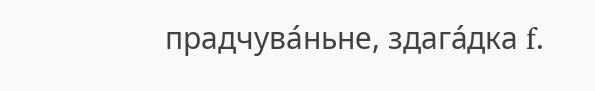прадчува́ньне, здага́дка f.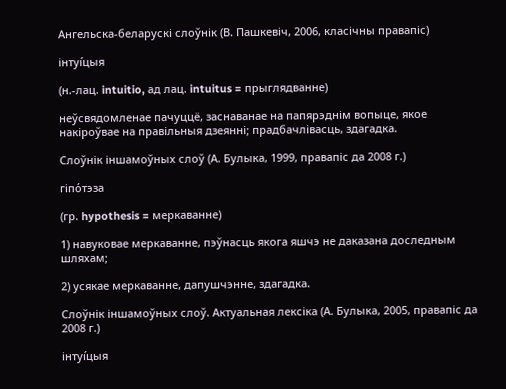Ангельска-беларускі слоўнік (В. Пашкевіч, 2006, класічны правапіс)

інтуі́цыя

(н.-лац. intuitio, ад лац. intuitus = прыглядванне)

неўсвядомленае пачуццё, заснаванае на папярэднім вопыце, якое накіроўвае на правільныя дзеянні; прадбачлівасць, здагадка.

Слоўнік іншамоўных слоў (А. Булыка, 1999, правапіс да 2008 г.)

гіпо́тэза

(гр. hypothesis = меркаванне)

1) навуковае меркаванне, пэўнасць якога яшчэ не даказана доследным шляхам;

2) усякае меркаванне, дапушчэнне, здагадка.

Слоўнік іншамоўных слоў. Актуальная лексіка (А. Булыка, 2005, правапіс да 2008 г.)

інтуі́цыя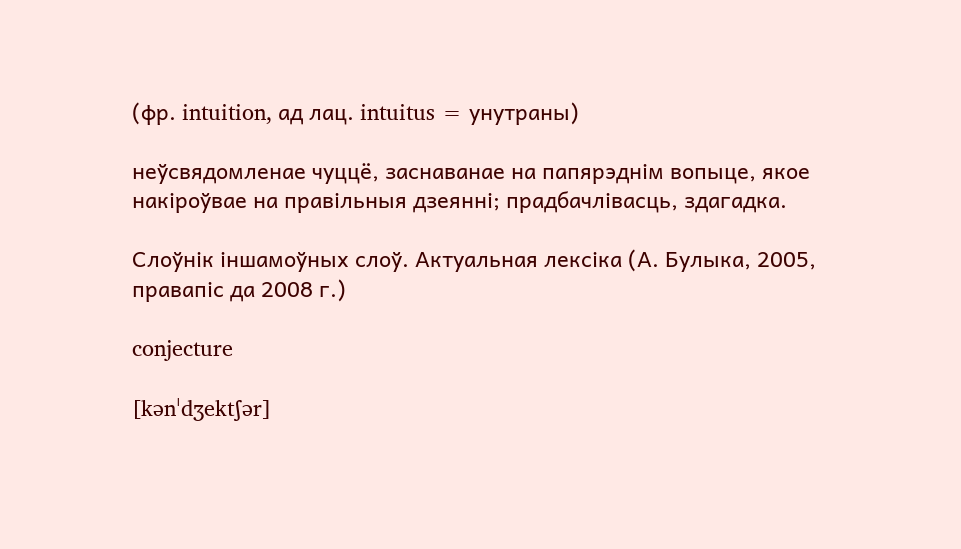(фр. intuition, ад лац. intuitus = унутраны)

неўсвядомленае чуццё, заснаванае на папярэднім вопыце, якое накіроўвае на правільныя дзеянні; прадбачлівасць, здагадка.

Слоўнік іншамоўных слоў. Актуальная лексіка (А. Булыка, 2005, правапіс да 2008 г.)

conjecture

[kənˈdʒektʃər]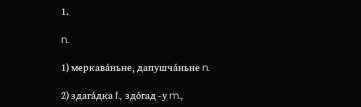1.

n.

1) меркава́ньне, дапушча́ньне n.

2) здага́дка f., здо́гад -у m.,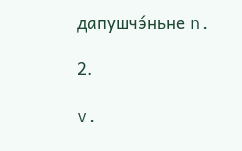дапушчэ́ньне n.

2.

v.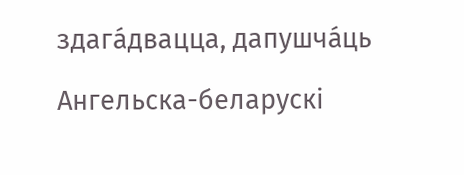здага́двацца, дапушча́ць

Ангельска-беларускі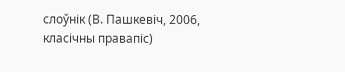слоўнік (В. Пашкевіч, 2006, класічны правапіс)